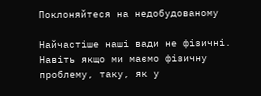Поклоняйтеся на недобудованому

Найчастіше наші вади не фізичні. Навіть якщо ми маємо фізичну проблему, таку, як у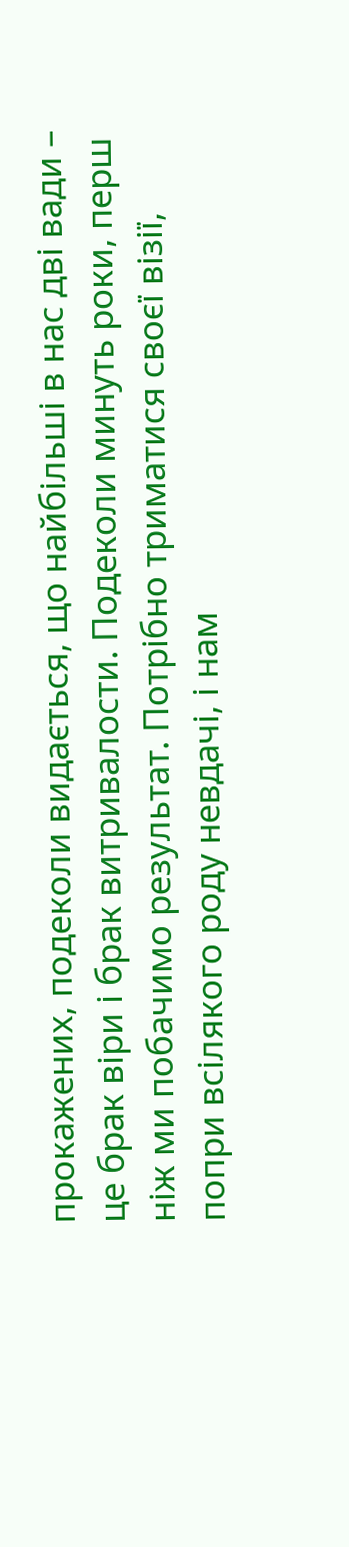прокажених, подеколи видається, що найбільші в нас дві вади – це брак віри і брак витривалости. Подеколи минуть роки, перш ніж ми побачимо результат. Потрібно триматися своєї візії, попри всілякого роду невдачі, і нам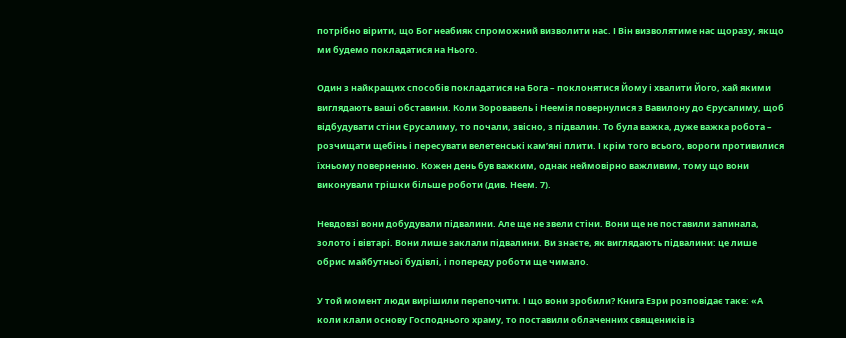потрібно вірити, що Бог неабияк спроможний визволити нас. І Він визволятиме нас щоразу, якщо ми будемо покладатися на Нього.

Один з найкращих способів покладатися на Бога – поклонятися Йому і хвалити Його, хай якими виглядають ваші обставини. Коли Зоровавель і Неемія повернулися з Вавилону до Єрусалиму, щоб відбудувати стіни Єрусалиму, то почали, звісно, з підвалин. То була важка, дуже важка робота – розчищати щебінь і пересувати велетенські кам’яні плити. І крім того всього, вороги противилися їхньому поверненню. Кожен день був важким, однак неймовірно важливим, тому що вони виконували трішки більше роботи (див. Неем. 7).

Невдовзі вони добудували підвалини. Але ще не звели стіни. Вони ще не поставили запинала, золото і вівтарі. Вони лише заклали підвалини. Ви знаєте, як виглядають підвалини: це лише обрис майбутньої будівлі, і попереду роботи ще чимало.

У той момент люди вирішили перепочити. І що вони зробили? Книга Езри розповідає таке: «А коли клали основу Господнього храму, то поставили облаченних священиків із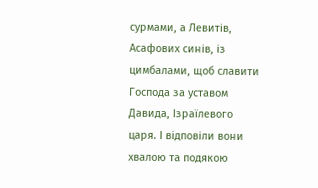сурмами, а Левитів, Асафових синів, із цимбалами, щоб славити Господа за уставом Давида, Ізраїлевого царя. І відповіли вони хвалою та подякою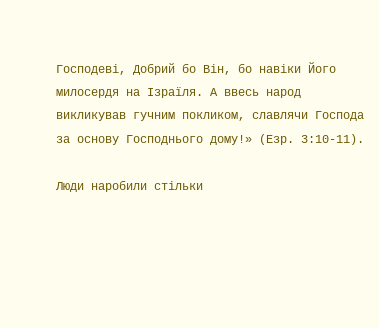Господеві, Добрий бо Він, бо навіки Його милосердя на Ізраїля. А ввесь народ викликував гучним покликом, славлячи Господа за основу Господнього дому!» (Езр. 3:10-11).

Люди наробили стільки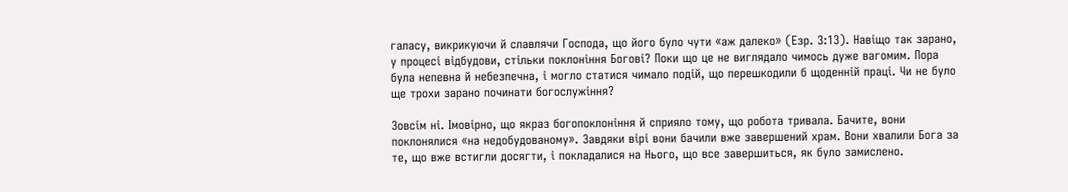галасу, викрикуючи й славлячи Господа, що його було чути «аж далеко» (Езр. 3:13). Навіщо так зарано, у процесі відбудови, стільки поклоніння Богові? Поки що це не виглядало чимось дуже вагомим. Пора була непевна й небезпечна, і могло статися чимало подій, що перешкодили б щоденній праці. Чи не було ще трохи зарано починати богослужіння?

Зовсім ні. Імовірно, що якраз богопоклоніння й сприяло тому, що робота тривала. Бачите, вони поклонялися «на недобудованому». Завдяки вірі вони бачили вже завершений храм. Вони хвалили Бога за те, що вже встигли досягти, і покладалися на Нього, що все завершиться, як було замислено.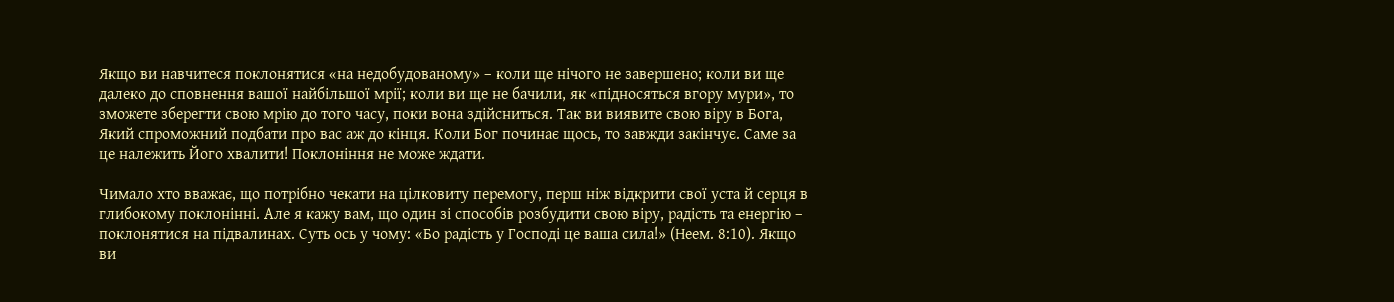Якщо ви навчитеся поклонятися «на недобудованому» – коли ще нічого не завершено; коли ви ще далеко до сповнення вашої найбільшої мрії; коли ви ще не бачили, як «підносяться вгору мури», то зможете зберегти свою мрію до того часу, поки вона здійсниться. Так ви виявите свою віру в Бога, Який спроможний подбати про вас аж до кінця. Коли Бог починає щось, то завжди закінчує. Саме за це належить Його хвалити! Поклоніння не може ждати.

Чимало хто вважає, що потрібно чекати на цілковиту перемогу, перш ніж відкрити свої уста й серця в глибокому поклонінні. Але я кажу вам, що один зі способів розбудити свою віру, радість та енергію – поклонятися на підвалинах. Суть ось у чому: «Бо радість у Господі це ваша сила!» (Неем. 8:10). Якщо ви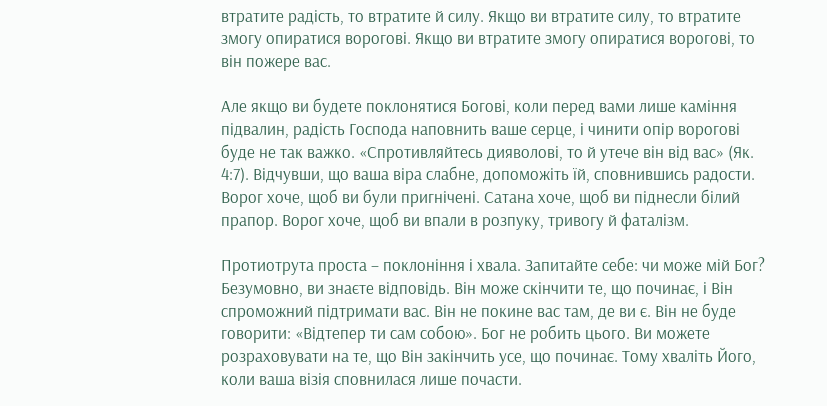втратите радість, то втратите й силу. Якщо ви втратите силу, то втратите змогу опиратися ворогові. Якщо ви втратите змогу опиратися ворогові, то він пожере вас.

Але якщо ви будете поклонятися Богові, коли перед вами лише каміння підвалин, радість Господа наповнить ваше серце, і чинити опір ворогові буде не так важко. «Спротивляйтесь дияволові, то й утече він від вас» (Як. 4:7). Відчувши, що ваша віра слабне, допоможіть їй, сповнившись радости. Ворог хоче, щоб ви були пригнічені. Сатана хоче, щоб ви піднесли білий прапор. Ворог хоче, щоб ви впали в розпуку, тривогу й фаталізм.

Протиотрута проста – поклоніння і хвала. Запитайте себе: чи може мій Бог? Безумовно, ви знаєте відповідь. Він може скінчити те, що починає, і Він спроможний підтримати вас. Він не покине вас там, де ви є. Він не буде говорити: «Відтепер ти сам собою». Бог не робить цього. Ви можете розраховувати на те, що Він закінчить усе, що починає. Тому хваліть Його, коли ваша візія сповнилася лише почасти.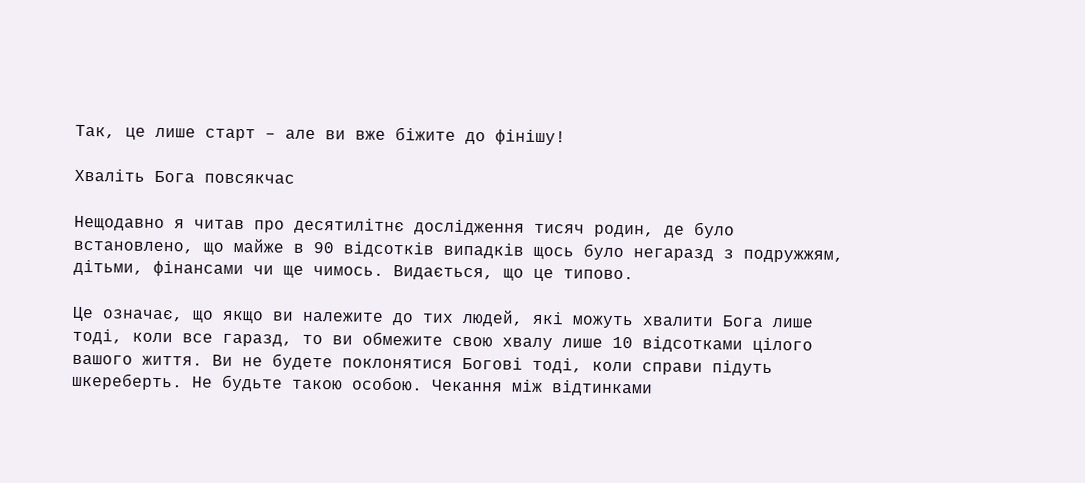Так, це лише старт – але ви вже біжите до фінішу!

Хваліть Бога повсякчас

Нещодавно я читав про десятилітнє дослідження тисяч родин, де було встановлено, що майже в 90 відсотків випадків щось було негаразд з подружжям, дітьми, фінансами чи ще чимось. Видається, що це типово.

Це означає, що якщо ви належите до тих людей, які можуть хвалити Бога лише тоді, коли все гаразд, то ви обмежите свою хвалу лише 10 відсотками цілого вашого життя. Ви не будете поклонятися Богові тоді, коли справи підуть шкереберть. Не будьте такою особою. Чекання між відтинками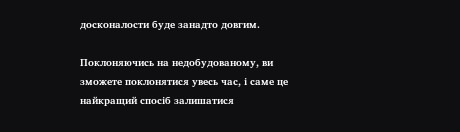досконалости буде занадто довгим.

Поклоняючись на недобудованому, ви зможете поклонятися увесь час, і саме це найкращий спосіб залишатися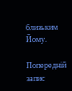близьким Йому.

Попередній запис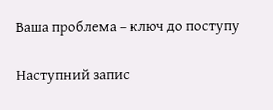Ваша проблема – ключ до поступу

Наступний запис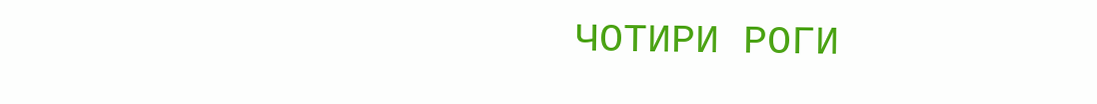ЧОТИРИ РОГИ